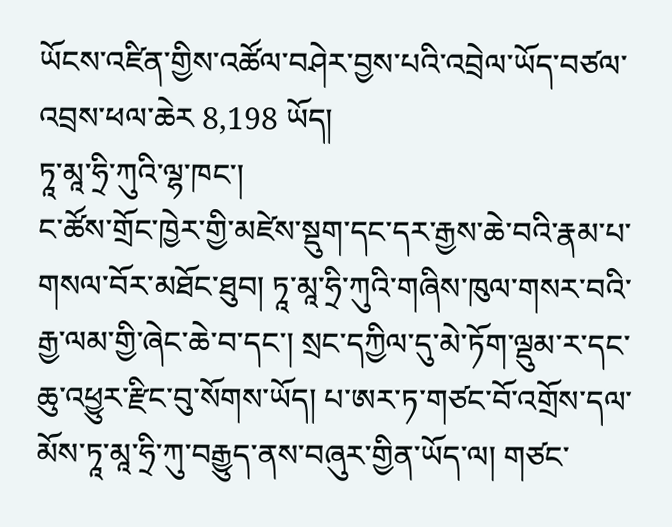ཡོངས་འཛིན་གྱིས་འཚོལ་བཤེར་བྱས་པའི་འབྲེལ་ཡོད་བཙལ་འབྲས་ཕལ་ཆེར 8,198 ཡོད།
ཏཱ་མཱ་ཧྲི་ཀུའི་ལྷ་ཁང་།
ང་ཚོས་གྲོང་ཁྱེར་གྱི་མཛེས་སྡུག་དང་དར་རྒྱས་ཆེ་བའི་རྣམ་པ་གསལ་བོར་མཐོང་ཐུབ། ཏཱ་མཱ་ཧྲི་ཀུའི་གཞིས་ཁུལ་གསར་བའི་རྒྱ་ལམ་གྱི་ཞེང་ཆེ་བ་དང་། སྲང་དཀྱིལ་དུ་མེ་ཏོག་ལྡུམ་ར་དང་ཆུ་འཕྱུར་རྫིང་བུ་སོགས་ཡོད། པ་ཨར་ཏ་གཙང་བོ་འགྲོས་དལ་མོས་ཏཱ་མཱ་ཧྲི་ཀུ་བརྒྱུད་ནས་བཞུར་གྱིན་ཡོད་ལ། གཙང་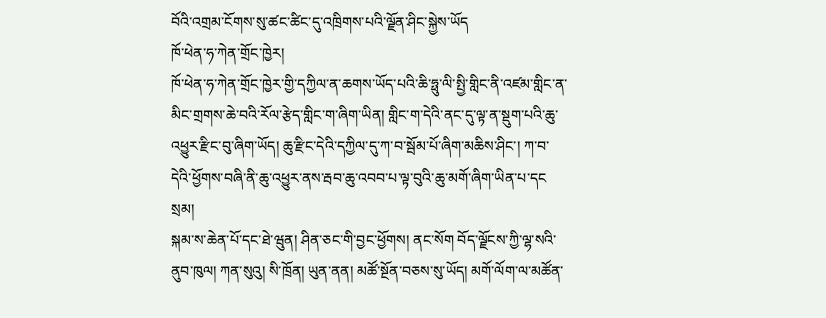བོའི་འགྲམ་ངོགས་སུ་ཚང་ཚིང་དུ་འཁྲིགས་པའི་ལྗོན་ཤིང་སྐྱེས་ཡོད
ཁོ་ཕེན་ཧ་ཀེན་གྲོང་ཁྱེར།
ཁོ་ཕེན་ཧ་ཀེན་གྲོང་ཁྱེར་གྱི་དཀྱིལ་ན་ཆགས་ཡོད་པའི་ཆི་ཧྥུ་ལི་སྤྱི་གླིང་ནི་འཛམ་གླིང་ན་མིང་གྲགས་ཆེ་བའི་རོལ་རྩེད་གླིང་ག་ཞིག་ཡིན། གླིང་ག་དེའི་ནང་དུ་ལྟ་ན་སྡུག་པའི་ཆུ་འཕྱུར་རྫིང་བུ་ཞིག་ཡོད། ཆུ་རྫིང་དེའི་དཀྱིལ་དུ་ཀ་བ་སྦོམ་པོ་ཞིག་མཆིས་ཤིང་། ཀ་བ་དེའི་ཕྱོགས་བཞི་ནི་ཆུ་འཕྱུར་ནས་རྦབ་ཆུ་འབབ་པ་ལྟ་བུའི་ཆུ་མགོ་ཞིག་ཡིན་པ་དང
སྲམ།
སྐམ་ས་ཆེན་པོ་དང་ཐེ་ཝུན། ཤིན་ཅང་གི་བྱང་ཕྱོགས། ནང་སོག བོད་ལྗོངས་ཀྱི་ལྷ་སའི་ནུབ་ཁུལ། ཀན་སུའུ། སི་ཁྲོན། ཡུན་ནན། མཚོ་སྔོན་བཅས་སུ་ཡོད། མགོ་ལོག་ལ་མཚོན་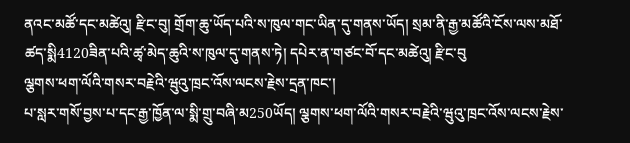ནའང་མཚོ་དང་མཚེའུ། རྫིང་བུ། གྲོག་ཆུ་ཡོད་པའི་ས་ཁུལ་གང་ཡིན་དུ་གནས་ཡོད། སྲམ་ནི་རྒྱ་མཚོའི་ངོས་ལས་མཐོ་ཚད་སྨི4120ཟིན་པའི་ཚྭ་མེད་ཆུའི་ས་ཁུལ་དུ་གནས་ཏེ། དཔེར་ན་གཙང་བོ་དང་མཚེའུ། རྫིང་བུ
ལྕགས་ཕག་ལོའི་གསར་བརྗེའི་ཝུའུ་ཁྲང་འོས་ལངས་རྗེས་དྲན་ཁང་།
པ་སླར་གསོ་བྱས་པ་དང་རྒྱ་ཁྱོན་ལ་སྨི་གྲུ་བཞི་མ250ཡོད། ལྕགས་ཕག་ལོའི་གསར་བརྗེའི་ཝུའུ་ཁྲང་འོས་ལངས་རྗེས་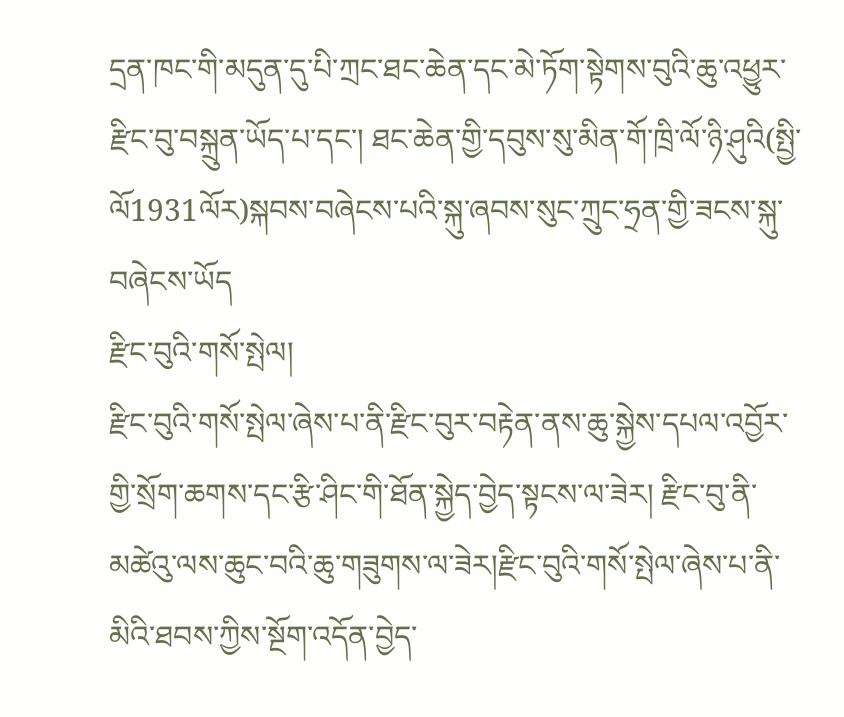དྲན་ཁང་གི་མདུན་དུ་པི་ཀྲང་ཐང་ཆེན་དང་མེ་ཏོག་སྟེགས་བུའི་ཆུ་འཕྱུར་རྫིང་བུ་བསྐྲུན་ཡོད་པ་དང་། ཐང་ཆེན་གྱི་དབུས་སུ་མིན་གོ་ཁྲི་ལོ་ཉི་ཤུའི(སྤྱི་ལོ1931ལོར)སྐབས་བཞེངས་པའི་སྐུ་ཞབས་སུང་ཀྲུང་ཧྲན་གྱི་ཟངས་སྐུ་བཞེངས་ཡོད
རྫིང་བུའི་གསོ་སྤེལ།
རྫིང་བུའི་གསོ་སྤེལ་ཞེས་པ་ནི་རྫིང་བུར་བརྟེན་ནས་ཆུ་སྐྱེས་དཔལ་འབྱོར་གྱི་སྲོག་ཆགས་དང་རྩི་ཤིང་གི་ཐོན་སྐྱེད་བྱེད་སྟངས་ལ་ཟེར། རྫིང་བུ་ནི་མཚེའུ་ལས་ཆུང་བའི་ཆུ་གཟུགས་ལ་ཟེར།རྫིང་བུའི་གསོ་སྤེལ་ཞེས་པ་ནི་མིའི་ཐབས་ཀྱིས་སྔོག་འདོན་བྱེད་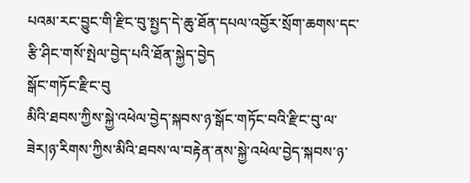པའམ་རང་བྱུང་གི་རྫིང་བུ་སྤྱད་དེ་ཆུ་ཐོན་དཔལ་འབྱོར་སྲོག་ཆགས་དང་རྩི་ཤིང་གསོ་སྤེལ་བྱེད་པའི་ཐོན་སྐྱེད་བྱེད
སྒོང་གཏོང་རྫིང་བུ
མིའི་ཐབས་ཀྱིས་སྐྱེ་འཕེལ་བྱེད་སྐབས་ཉ་སྒོང་གཏོང་བའི་རྫིང་བུ་ལ་ཟེར།ཉ་རིགས་ཀྱིས་མིའི་ཐབས་ལ་བརྟེན་ནས་སྐྱེ་འཕེལ་བྱེད་སྐབས་ཉ་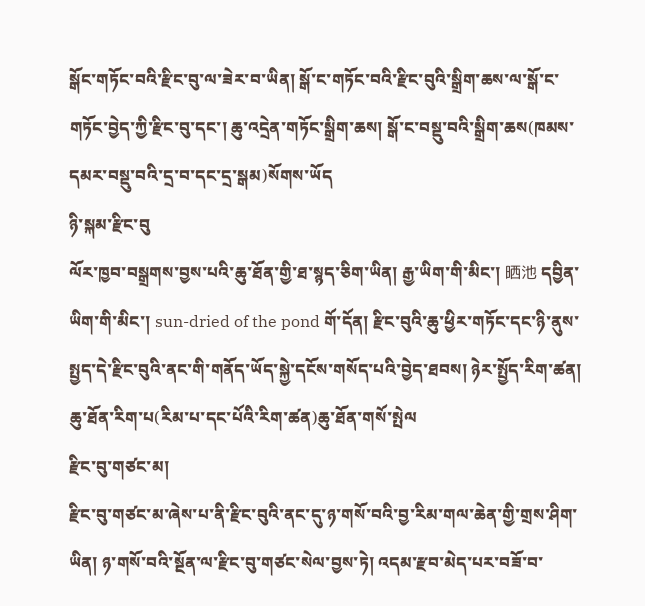སྒོང་གཏོང་བའི་རྫིང་བུ་ལ་ཟེར་བ་ཡིན། སྒོ་ང་གཏོང་བའི་རྫིང་བུའི་སྒྲིག་ཆས་ལ་སྒོ་ང་གཏོང་བྱེད་ཀྱི་རྫིང་བུ་དང་། ཆུ་འདྲེན་གཏོང་སྒྲིག་ཆས། སྒོ་ང་བསྡུ་བའི་སྒྲིག་ཆས(ཁམས་དམར་བསྡུ་བའི་དྲ་བ་དང་དྲ་སྒམ)སོགས་ཡོད
ཉི་སྐམ་རྫིང་བུ
ལོར་ཁྱབ་བསྒྲགས་བྱས་པའི་ཆུ་ཐོན་གྱི་ཐ་སྙད་ཅིག་ཡིན། རྒྱ་ཡིག་གི་མིང་། 晒池 དབྱིན་ཡིག་གི་མིང་། sun-dried of the pond གོ་དོན། རྫིང་བུའི་ཆུ་ཕྱིར་གཏོང་དང་ཉི་ནུས་སྤྱད་དེ་རྫིང་བུའི་ནང་གི་གནོད་ཡོད་སྐྱེ་དངོས་གསོད་པའི་བྱེད་ཐབས། ཉེར་སྤྱོད་རིག་ཚན། ཆུ་ཐོན་རིག་པ(རིམ་པ་དང་པོའི་རིག་ཚན)ཆུ་ཐོན་གསོ་སྤེལ
རྫིང་བུ་གཙང་མ།
རྫིང་བུ་གཙང་མ་ཞེས་པ་ནི་རྫིང་བུའི་ནང་དུ་ཉ་གསོ་བའི་བྱ་རིམ་གལ་ཆེན་གྱི་གྲས་ཤིག་ཡིན། ཉ་གསོ་བའི་སྔོན་ལ་རྫིང་བུ་གཙང་སེལ་བྱས་ཏེ། འདམ་རྫབ་མེད་པར་བཟོ་བ་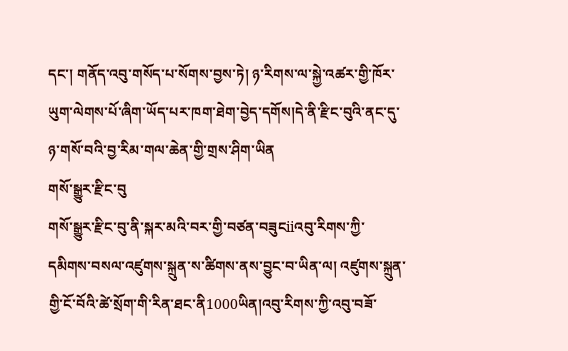དང་། གནོད་འབུ་གསོད་པ་སོགས་བྱས་ཏེ། ཉ་རིགས་ལ་སྐྱེ་འཚར་གྱི་ཁོར་ཡུག་ལེགས་པོ་ཞིག་ཡོད་པར་ཁག་ཐེག་བྱེད་དགོས།དེ་ནི་རྫིང་བུའི་ནང་དུ་ཉ་གསོ་བའི་བྱ་རིམ་གལ་ཆེན་གྱི་གྲས་ཤིག་ཡིན
གསོ་སྒྱུར་རྫིང་བུ
གསོ་སྒྱུར་རྫིང་བུ་ནི་སྐར་མའི་བར་གྱི་བཙན་བཟུངiiའབུ་རིགས་ཀྱི་དམིགས་བསལ་འཛུགས་སྐྲུན་ས་ཚིགས་ནས་བྱུང་བ་ཡིན་ལ། འཛུགས་སྐྲུན་གྱི་ངོ་བོའི་ཚེ་སྲོག་གི་རིན་ཐང་ནི1000ཡིན།འབུ་རིགས་ཀྱི་འབུ་བཟོ་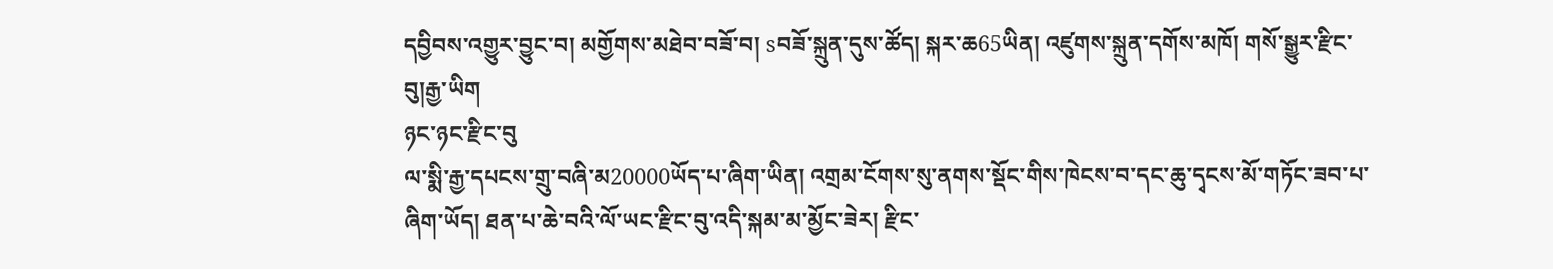དབྱིབས་འགྱུར་བྱུང་བ། མགྱོགས་མཐེབ་བཟོ་བ། sབཟོ་སྐྲུན་དུས་ཚོད། སྐར་ཆ65ཡིན། འཛུགས་སྐྲུན་དགོས་མཁོ། གསོ་སྒྱུར་རྫིང་བུ།རྒྱ་ཡིག
ཉང་ཉང་རྫིང་བུ
ལ་སྨི་རྒྱ་དཔངས་གྲུ་བཞི་མ20000ཡོད་པ་ཞིག་ཡིན། འགྲམ་ངོགས་སུ་ནགས་སྡོང་གིས་ཁེངས་བ་དང་ཆུ་དྭངས་མོ་གཏོང་ཟབ་པ་ཞིག་ཡོད། ཐན་པ་ཆེ་བའི་ལོ་ཡང་རྫིང་བུ་འདི་སྐམ་མ་མྱོང་ཟེར། རྫིང་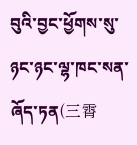བུའི་བྱང་ཕྱོགས་སུ་ཉང་ཉང་ལྷ་ཁང་སན་ཞོད་ཏན(三霄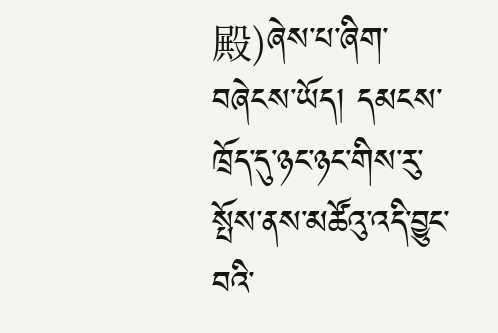殿)ཞེས་པ་ཞིག་བཞེངས་ཡོད། དམངས་ཁྲོད་དུ་ཉང་ཉང་གིས་རུ་སྤོས་ནས་མཚོའུ་འདི་བྱུང་བའི་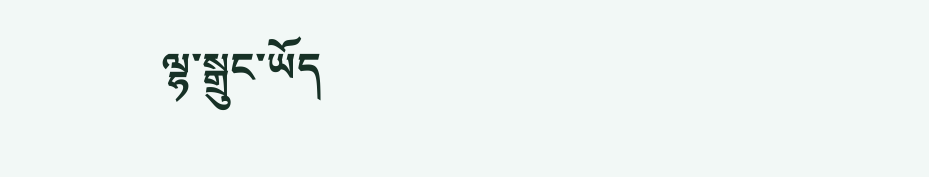ལྷ་སྒྲུང་ཡོད